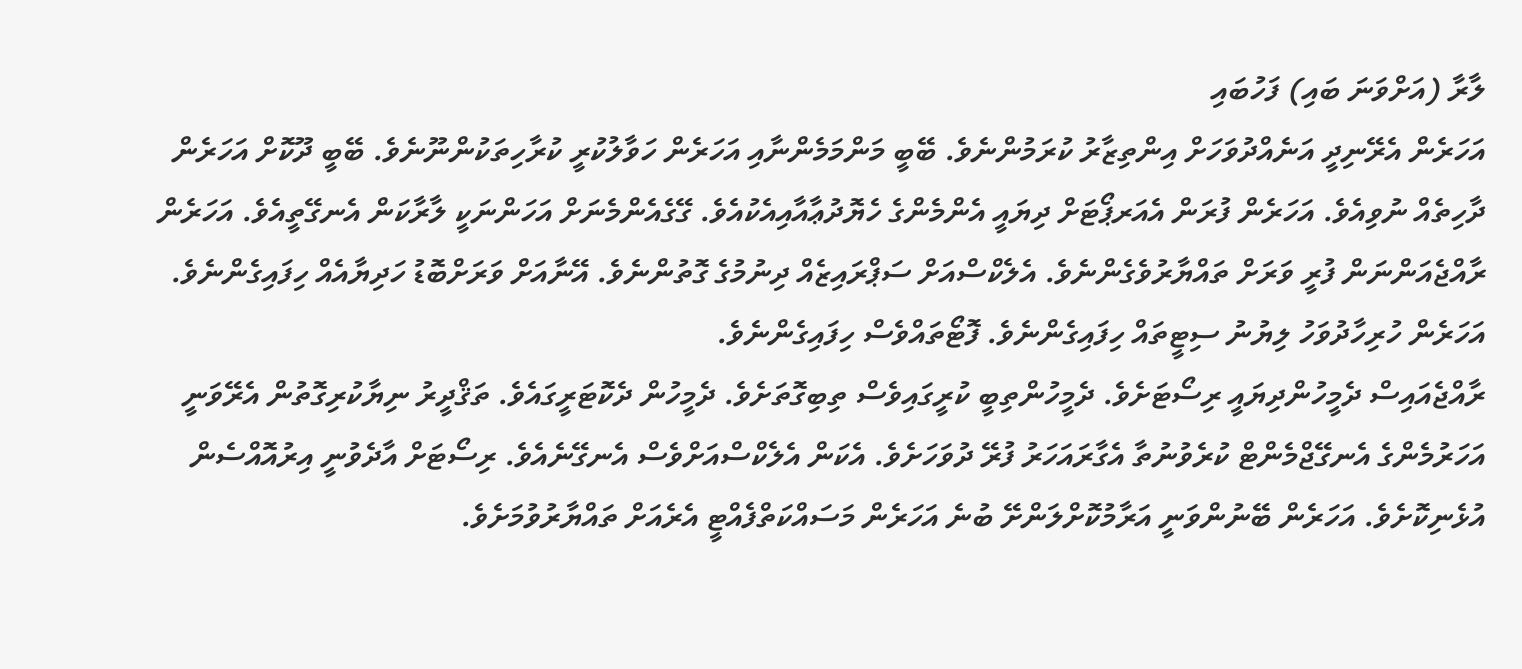ލާރާ (އަށްވަނަ ބައި) ފަހުބައި
އަހަރެން އެރޭނިދީ އަނެއްދުވަހަށް އިންތިޒާރު ކުރަމުންނެވެ. ބޭބީ މަންމަމެންނާއި އަހަރެން ހަވާލުކުރީ ކުރާހިތަކުންނޫނެވެ. ބޭބީ ދޫކޮށް އަހަރެން ދާހިތެއް ނުވިއެވެ. އަހަރެން ފުރަން އެއަރޕޯޓަށް ދިޔައީ އެންމެންގެ ހެޔޮދުޢާއާއިއެކުއެވެ. ގޭގެއެންމެނަށް އަހަންނަކީ ލާރާކަން އެނގޭތީއެވެ. އަހަރެން ރާއްޖެއަންނަން ފުރީ ވަރަށް ތައްޔާރުވެގެންނެވެ. އެލެކްސްއަށް ސަޕްރައިޒެއް ދިނުމުގެ ގޮތުންނެވެ. އޭނާއަށް ވަރަށްބޮޑު ހަދިޔާއެއް ހިފައިގެންނެވެ. އަހަރެން ހުރިހާދުވަހު ލިޔުނު ސިޓީތައް ހިފައިގެންނެވެ. ފޮޓޯތައްވެސް ހިފައިގެންނެވެ.
ރާއްޖެއައިސް ދެމީހުންދިޔައީ ރިސޯޓަށެވެ. ދެމީހުންތިބީ ކުރީގައިވެސް ތިބިގޮތަށެވެ. ދެމީހުން ދެކޮޓަރީގައެވެ. ތަޤްދީރު ނިޔާކުރިގޮތުން އެރޭވަނީ އަހަރުމެންގެ އެނގޭޖްމެންޓް ކުރެވުނުތާ އެގާރައަހަރު ފުރޭ ދުވަހަށެވެ. އެކަން އެލެކްސްއަށްވެސް އެނގޭނެއެވެ. ރިސޯޓަށް އާދެވުނީ އިރުއޮއްސެން އުޅެނިކޮށެވެ. އަހަރެން ބޭނުންވަނީ އަރާމުކޮށްލަންށޭ ބުނެ އަހަރެން މަސައްކަތްފެއްޓީ އެރެއަށް ތައްޔާރުވުމަށެވެ.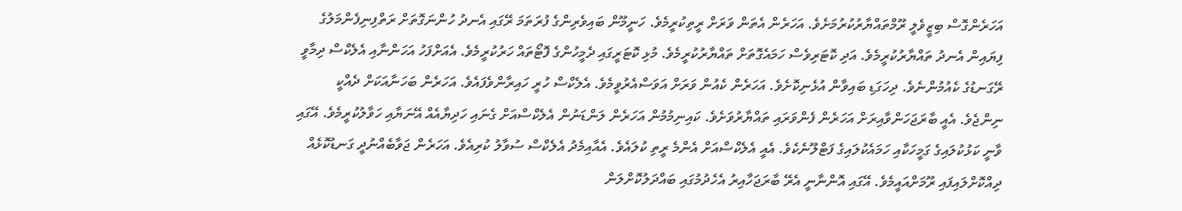އަހަރެންގޮސް ބިޒީވެލީ ރޫމްތައްޔާރުކުރުމަށެވެ. އަހަރެން އެތަން ވަރަށް ރީތިކުރީމެވެ. ހަނީމޫން ބައިވެރިންގެ ފުރަތަމަ ރޭގައި އެނދު ހުންނަގޮތަށް ރަތްފިނިފެންމަލުގެ ފިޔައިން އެނދު ތައްޔާރުކުރީމެވެ. އަދި ކޮޓަރިވެސް ހަމައެގޮތަށް ތައްޔާރުކުރީމެވެ. މުޅި ކޮޓަރީގައި ދެމީހުންގެ ފޮޓޯތައް ހަރުކުރީމެވެ. އެއަށްފަހު އަހަންނާއި އެލެކްސް ދިމާވީ ރޭގަނޑުގެ ކެއުމުންނެވެ. ދިހަގަޑި ބައިވާން އުޅެނިކޮށެވެ. އަހަރެން ކެއުން ވަރަށް އަވަސްއެރުވީމެވެ. އެލެކްސް ހުރީ ހައިރާންވެފައެވެ. އަހަރެން ބަހަނާއަކަށް ދެއްކީ ނިންޖެވެ. އެއީ ބާރަޖަހަންވާއިރަށް އަހަރެން ފެންވަރައި ތައްޔާރުވަށެވެ. ކައިނިމުމުން އަހަރެން ލަންޑަނުން އެލެކްސްއަށް ގެނައި ހަދިޔާއެއް އޭނަޔާއި ހަވާލުކުރީމެވެ. އޭގައި ވާނީ ކަޅުކުލައިގެ ގަމީހަކާއި ހަމައެކުލައިގެ ފަޓްލޫނެކެވެ. އެއީ އެލެކްސްއަށް އެންމެ ރީތި ކުލައެވެ. އެއާއިމެދު އެލެކްސް ސުވާލު ކުރިއެވެ. އަހަރެން ޖަވާބެއްނުދީ ގަނޑުކޮޅެއް ދިއްކޮށްލައިފައި ރޫމަށްއައީމެވެ. އޭގައި އޮންނާނީ އެރޭ ބާރަޖަހާއިރު އެހެދުމުގައި ބައްދަލުކޮށްލަން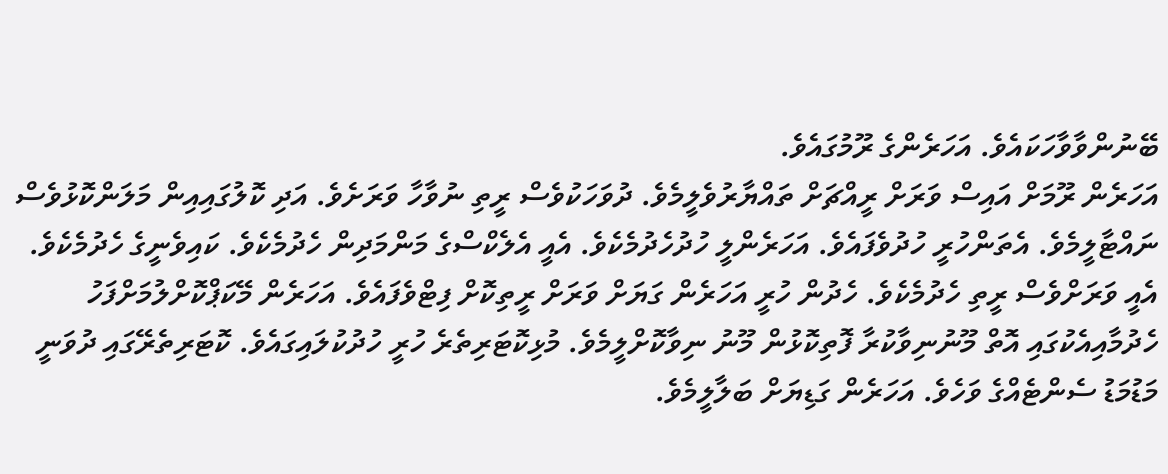ބޭނުންވާވާހަކައެވެ. އަހަރެންގެ ރޫމުގައެވެ.
އަހަރެން ރޫމަށް އައިސް ވަރަށް ރީއްޗަށް ތައްޔާރުވެލީމެވެ. ދުވަހަކުވެސް ރީތި ނުވާހާ ވަރަށެވެ. އަދި ކޮލުގައިއިން މަލަންކޮޅުވެސް ނައްޓާލީމެވެ. އެތަންހުރީ ހުދުވެފައެވެ. އަހަރެންލީ ހުދުހެދުމެކެވެ. އެއީ އެލެކްސްގެ މަންމަދިން ހެދުމެކެވެ. ކައިވެނީގެ ހެދުމެކެވެ. އެއީ ވަރަށްވެސް ރީތި ހެދުމެކެވެ. ހެދުން ހުރީ އަހަރެން ގަޔަށް ވަރަށް ރީތިކޮށް ފިޓްވެފައެވެ. އަހަރެން މޭކަޕްކޮށްލުމަށްފަހު ހެދުމާއިއެކުގައި އޮތް މޫނުނިވާކުރާ ފޮތިކޮޅުން މޫނު ނިވާކޮށްލީމެވެ. މުޅިކޮޓަރިތެރެ ހުރީ ހުދުކުލައިގައެވެ. ކޮޓަރިތެރޭގައި ދުވަނީ މަޑުމަޑު ސެންޓެއްގެ ވަހެވެ. އަހަރެން ގަޑިޔަށް ބަލާލީމެވެ.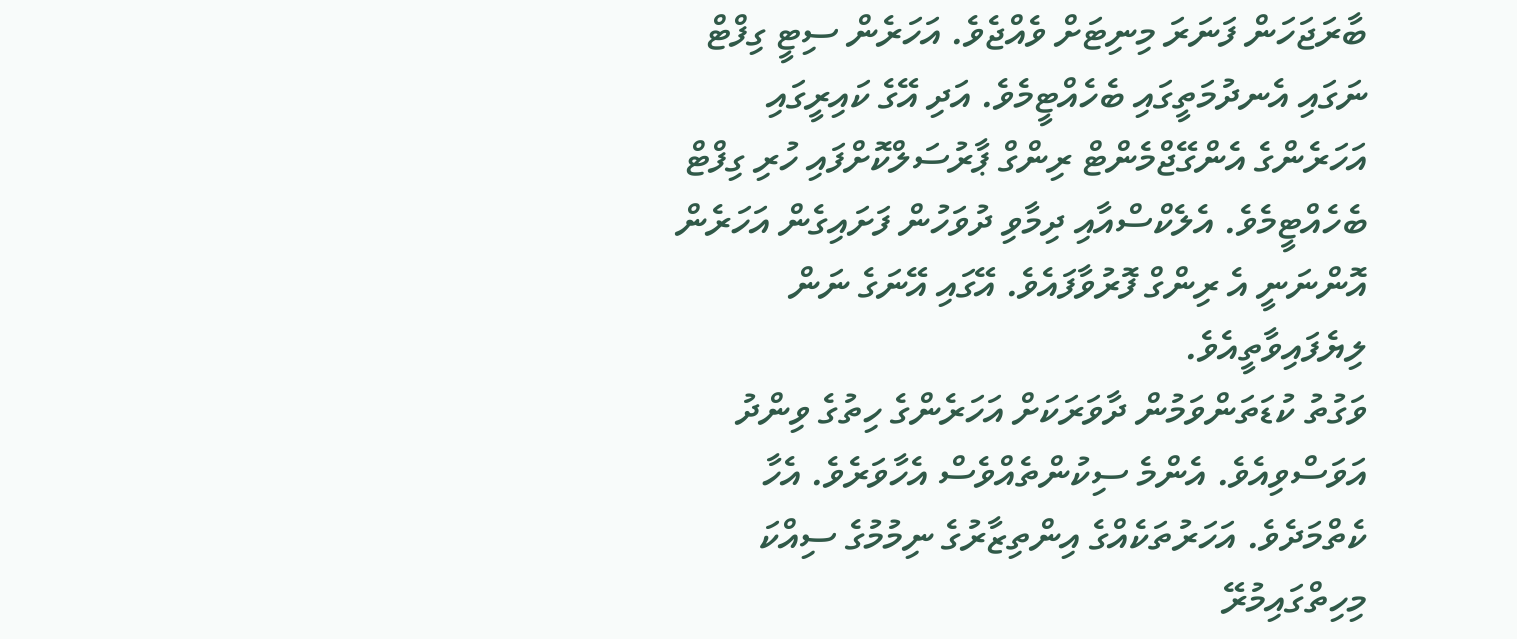ބާރަޖަހަން ފަނަރަ މިނިޓަށް ވެއްޖެވެ. އަހަރެން ސިޓީ ގިފްޓް ނަގައި އެނދުމަތީގައި ބެހެއްޓީމެވެ. އަދި އޭގެ ކައިރީގައި އަހަރެންގެ އެންގޭޖްމެންޓް ރިންގް ޕާރުސަލްކޮށްފައި ހުރި ގިފްޓް ބެހެއްޓީމެވެ. އެލެކްސްއާއި ދިމާވި ދުވަހުން ފަށައިގެން އަހަރެން އޮންނަނީ އެ ރިންގް ފޮރުވާފައެވެ. އޭގައި އޭނަގެ ނަން ލިޔެފައިވާތީއެވެ.
ވަގުތު ކުޑަތަންވަމުން ދާވަރަކަށް އަހަރެންގެ ހިތުގެ ވިންދު އަވަސްވިއެވެ. އެންމެ ސިކުންތެއްވެސް އެހާވަރެވެ. އެހާ ކެތްމަދެވެ. އަހަރުތަކެއްގެ އިންތިޒާރުގެ ނިމުމުގެ ސިއްކަ މިހިތްގައިމުރޭ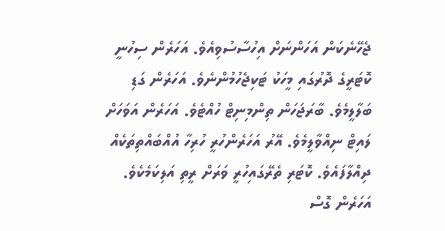ޖެހޭނެކަން އަހަންނަށް އިހުސާސުވިއެވެ. އަހަރެން ސިހުނީ ކޮޓަރީގެ ދޮރުގައި މީހަކު ޓަކިޖެހުމުންނެވެ. އަހަރެން ގަޑި ބަލާލީމެވެ. ބާރަޖަހަން ތިންމިނިޓް ހުއްޓެވެ. އަހަރެން އަވަހަށް ލައިޓް ނިއްވާލީމެވެ. އޭރު އަހަރެންހުރީ ހުރިހާ އުއްބައްތިތަކެއް ދިއްލާފައެވެ. ކޮޓަރި ތެރޭގައިހުރީ ވަރަށް ރީތި އަލިކަމެކެވެ. އަހަރެން ގޮސް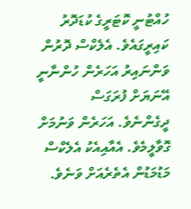ހުއްޓުނީ ކޮޓަރީގެ ކުޑަދޮރު ކައިރީގައެވެ. އެލެކްސް ދޮރުން ވަންނައިރު އަހަރެން ހުންނާނީ އޭނަޔަށް ފުރަގަސް ދީގެންނެވެ. އަހަރެން ވަނުމަށް ގޮވާލީމެވެ. އެއާއިއެކު އެލެކްސް މަޑުމަޑުން އެތެރެއަށް ވަނެވެ.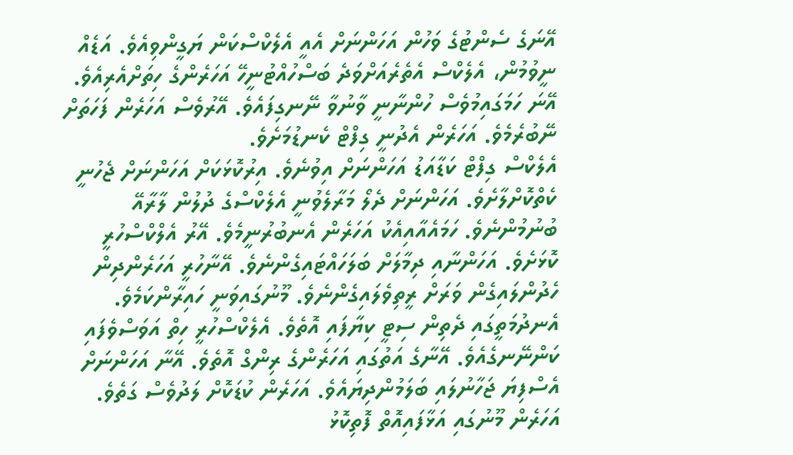އޭނަގެ ސެންޓުގެ ވަހުން އަހަންނަށް އެއީ އެލެކްސްކަން ޔަގީންވިއެވެ. އަޑެއް ނީވުމުން، އެލެކްސް އެތެރެއަށްވަދެ ބަސްހުއްޓުނީހޭ އަހަރެންގެ ހިތަށްއެރިއެވެ. އޭނަ ހަމަގައިމުވެސް ހުންނާނީ ވާނުވާ ނޭނގިފައެވެ. އޭރުވެސް އަހަރެން ފަހަތަށް ނޭބުރެމެވެ. އަހަރެން އެދުނީ ގިފްޓް ކެނޑުމަށެވެ.
އެލެކްސް ގިފްޓް ކަޑާއަޑު އަހަންނަށް އިވުނެވެ. އިރުކޮޅަކަށް އަހަންނަށް ޖެހުނީ ކެތްކޮށްލާށެވެ. އަހަންނަށް ދެލޯ މަރާލެވުނީ އެލެކްސްގެ ދުލުން ލާރާއޭ ބުނުމުންނެވެ. ހަމައެއާއިއެކު އަހަރެން އެނބުރުނީމެވެ. އޭރު އެލްކްސްހުރީ ކޮޅަށެވެ. އަހަންނާއި ދިމާލަށް ބަލަހައްޓައިގެންނެވެ. އޭނާހުރީ އަހަރެންދިން ހެދުންލައިގެން ވަރަށް ރީތިވެލައިގެންނެވެ. މޫނުގައިވަނީ ހައިރާންކަމެވެ. އެނދުމަތީގައި ދެތިން ސިޓީ ކިޔާފައި އޮތެވެ. އެލެކްސްހުރީ ހިތް އަވަސްވެފައި ކަންނޭނގެއެވެ. އޭނާގެ އަތުގައި އަހަރެންގެ ރިންގް އޮތެވެ. އޭނާ އަހަންނަށް އެސްފިޔަ ޖަހާނުލައި ބަލަމުންދިޔައެވެ. އަހަރެން ކުޑަކޮށް ލަދުވެސް ގަތެވެ. އަހަރެން މޫނުގައި އަޅާފައިއޮތް ފޮތިކޮޅު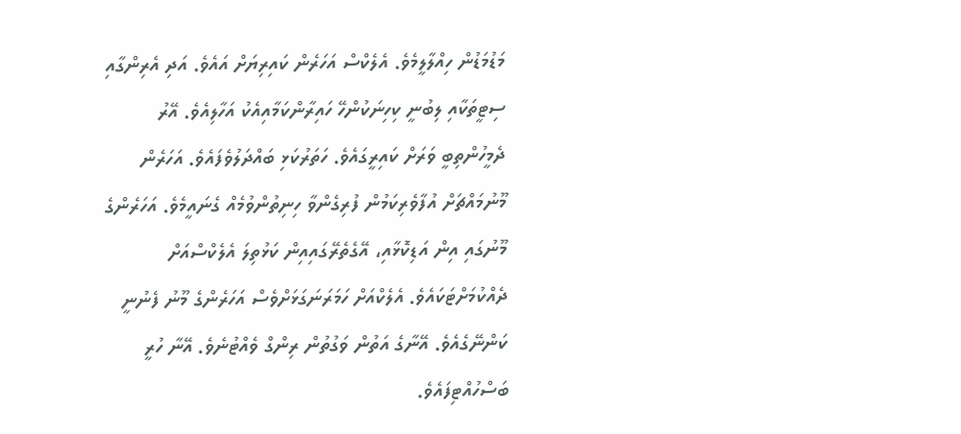މަޑުމަޑުން ހިއްލާލީމެވެ. އެލެކްސް އަހަރެން ކައިރިޔަށް އައެވެ. އަދި އެރިންގާއި ސިޓީތަކާއި ލިބުނީ ކިހިނަކުންހޭ ހައިރާންކަމާއިއެކު އަހާލިއެވެ. އޭރު ދެމީހުންތިބީ ވަރަށް ކައިރީގައެވެ. ހަތަރުކަޅި ބައްދަލުވެފައެވެ. އަހަރެން މޫނުމައްޗަށް އުފާވެރިކަމުން ފުރިގެންވާ ހިނިތުންވުމެއް ގެނައީމެވެ. އަހަރެންގެ މޫނުގައި އިން އަޑިކޮޅާއި، އޭގެތެރޭގައިއިން ކަޅުތިލަ އެލެކްސްއަށް ދެއްކުމަށްޓަކައެވެ. އެލެކްއަށް ހަމަރަނަގަޅަށްވެސް އަހަރެންގެ މޫނު ފެނުނީ ކަންނޭގެއެވެ. އޭނާގެ އަތުން ވަގުތުން ރިންގް ވެއްޓުނެވެ. އޭނާ ހުރީ ބަސްހުއްޓިފައެވެ.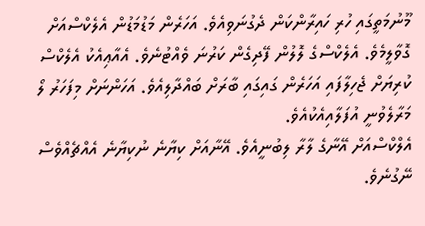މޫނުމަތީގައި ހުރި ހައިރާންކަން ދެގުނަވިއެވެ. އަހަރެން މަޑުމަޑުން އެލެކްސްއަށް ގޮވާލީމެވެ. އެލެކްސްގެ ލޮލުން ފޭދިގެން ކަރުނަ ވެއްޓުނެވެ. އެއާޢިއެކު އެލެކްސް ކުރިޔަށް ޖެހިލާފައި އަހަރެން ގައިގައި ބާރަށް ބައްދާލިއެވެ. އަހަންނަށް މިފަހަރު ލޯ މަރާލެވުނީ އުފަލާއިއެކުއެވެ.
އެލްކްސްއަށް އޭނާގެ ލާރާ ލިބުނީއެވެ. އޭނާއަށް ކިޔާނެ ނުކިޔާނެ އެއްޗެއްވެސް ނޭގުނެވެ.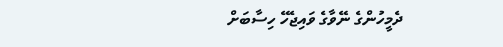ދެމީހުންގެ ނޭވާގެ ވައިޖެހޭ ހިސާބަށް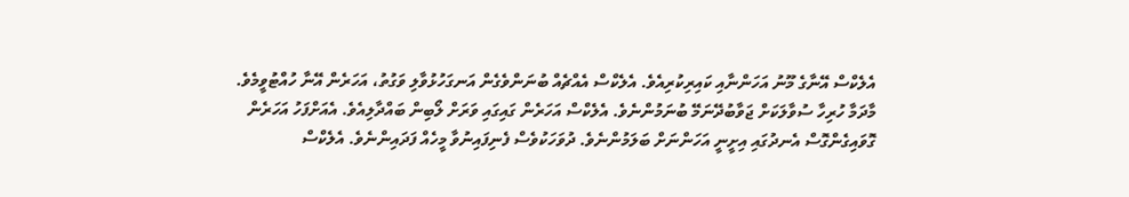އެލެކްސް އޭނާގެ މޫނު އަހަންނާއި ކައިރިކުރިއެވެ. އެލެކްސް އެއްޗެއް ބުނަންވެގެން އަނގަހުޅުވާލި ވަގުތު، އަހަރެން އޭނާ ހުއްޓުވީމެވެ. މާދަމާ ހުރިހާ ސުވާލަކަށް ޖަވާބުދޭނަމޭ ބުނަމުންނެވެ. އެލެކްސް އަހަރެން ގައިގައި ވަރަށް ލޯބިން ބައްދާލިއެވެ. އެއަށްފަހު އަހަރެން ގޮވައިގެންގޮސް އެނދުގައި އިށީނީ އަހަންނަށް ބަލަމުންނެވެ. ދުވަހަކުވެސް ފެނިފައިނުވާ މީހެއް ފަދައިންނެވެ. އެލެކްސް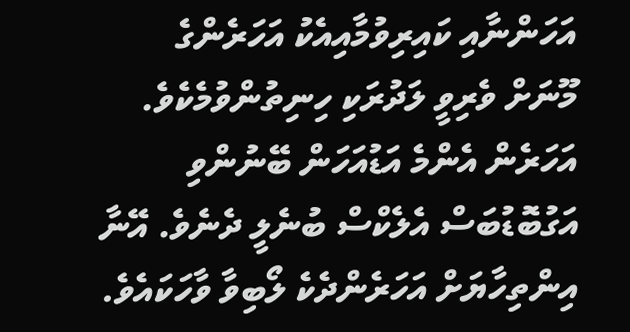އަހަންނާއި ކައިރިވުމާއިއެކު އަހަރެންގެ މޫނަށް ވެރިވީ ލަދުރަކި ހިނިތުންވުމެކެވެ. އަހަރެން އެންމެ އަޑުއަހަން ބޭނުންވި އަގުބޮޑުބަސް އެލެކްސް ބުނެލީ ދެނެވެ. އޭނާ އިންތިހާޔަށް އަހަރެންދެކެ ލޯބިވާ ވާހަކައެވެ.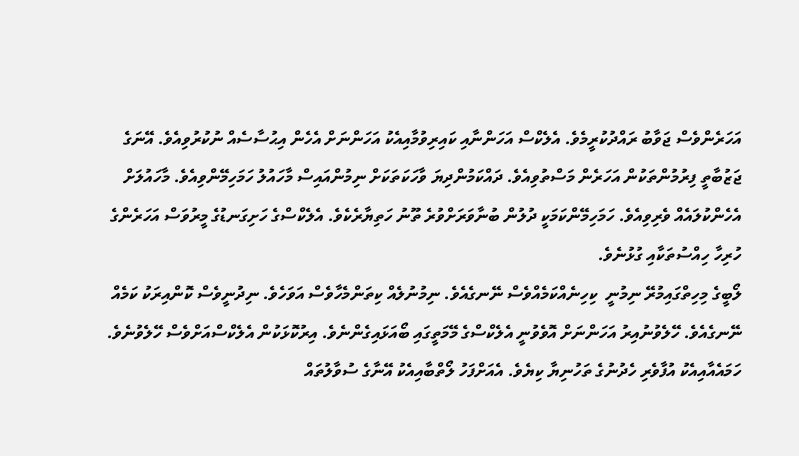އަހަރެންވެސް ޖަވާބު ރައްދުކުރީމެވެ. އެލެކްސް އަހަންނާއި ކައިރިވުމާއިއެކު އަހަންނަށް އެހެން އިޙުސާސެއް ނުކުރުވިއެވެ. އޭނަގެ ޖަޒުބާތީ ފިރުމުންތަކުން އަހަރެން މަސްތުވިއެވެ. ދައްކަމުންދިޔަ ވާހަކަތަކަށް ނިމުންއައިސް މާހައުލު ހަމަހިމޭންވިއެވެ. މާހައުލަށް އެހެންކުލައެއް ވެރިވިއެވެ. ހަމަހިމޭންކަމަކީ ދުލުން ބުނާވަރަށްވުރެ ތޫނު ހަތިޔާރެކެވެ. އެލެކްސްގެ ހަށިގަނޑުގެ މީރުވަސް އަހަރެންގެ ހުރިހާ ހިއްސުތަކާއި ގުޅުނެވެ.
ލޯބީގެ މިހިތްގައިމުރޭ ނިމުނީ  ކިހިނެއްކަމެއްވެސް ނޭނގެއެވެ. ނިމުނުލެއް ކިތަންމެހާވެސް އަވަހެވެ. ނިދުނީވެސް ކޮންއިރަކު ކަމެއް ނޭނގެއެވެ. ހޭލެވުނުއިރު އަހަންނަށް އޮވެވުނީ އެލެކްސްގެ މޭމަތީގައި ބޯއަޅައިގެންނެވެ. އިރުކޮޅަކުން އެލެކްސްއަށްވެސް ހޭލެވުނެވެ. ހަމައެއާއިއެކު އުފާވެރި ހެދުނުގެ ތަހުނިޔާ ކިޔެވެ. އެއަށްފަހު ލޯތްބާއިއެކު އޭނާގެ ސުވާލުތައް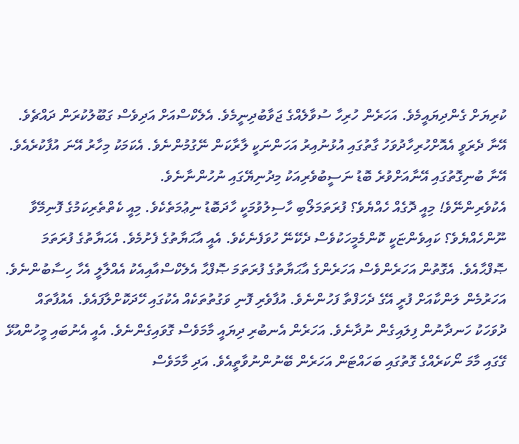ކުރިޔަށް ގެންދިޔައީމެވެ. އަހަރެން ހުރިހާ ސުވާލެއްގެ ޖަވާބުދިނީމެވެ. އެލެކްސްއަށް އަދިވެސް ގަބޫލުކުރަން ދައްޗެވެ. އޭނާ ދެރަވީ އެއޮށްހުރިހާދުވަހު ގާތުގައި އުޅުނުއިރު އަހަންނަކީ ލާރާކަން ނޭގުމުންނެވެ. އެކަމަކު މިހާރު އޭނަ އުފާކުރެއެވެ. އޭނާ ބުނިގޮތުގައި އޭނާއަށްވުރެ ބޮޑު ނަސީބުވެރިއަކު މިދުނިޔޭގައި ނުހުންނާނެވެ.
އެކުވެރިންނޭވެ! މިއީ ދޮގެއް ހެއްޔެވެ؟ ފުރަތަމަލޯބި ހާސިލުވުމަކީ ހާދަބޮޑު ނިޢުމަތެކެވެ. މިއީ ކެތްތެރިކަމުގެ ފޮނިމޭވާ ނޫންހެއްޔެވެ؟ ކައިވެންޏަކީ ކޮންމެމީހަކުވެސް ދެކޭނޭ ހުވަފެނެކެވެ. އެއީ އާޙަޔާތުގެ ފެށުމެވެ. އެޙަޔާތުގެ ފުރަތަމަ ޞޮފްޙާއެވެ. އެގޮތުން އަހަރެންވެސް އަހަރެންގެ އާޙަޔާތުގެ ފުރަތަމަ ޞޮފްޙާ އެލެކްސްއާއިއެކު އެއްލާލީ އެހާ ހިސާބުންނެވެ.
އަހަރުމެން ލަންކާއަށް ފުރީ އޭގެ ދެހަފްތާ ފަހުންނެވެ. އުފާވެރި ފޮނި ވަގުތުތަކެއް އެކުގައި ހޭދަކޮށްލާފައެވެ. އެއުފާތައް ދުވަހަކު ހަނދާނުން ފިލައިގެން ނުދާނެވެ. އަހަރެން އެނބުރި ދިޔައީ މާމަވެސް ގޮވައިގެންނެވެ. އެއީ އެނުބައި މީހުންއުޅޭ ގޭގައި މާމަ ނޯކަރެއްގެ ގޮތުގައި ބަހައްޓަން އަހަރެން ބޭނުންނުވާތީއެވެ. އަދި މާމަވެސް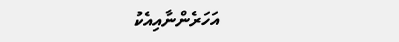އަހަރެންނާއިއެކު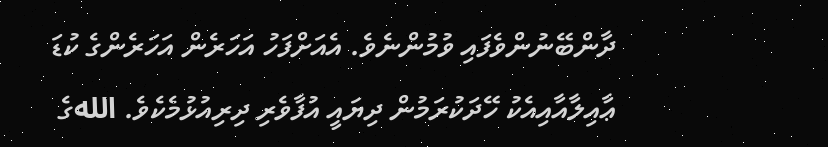ދާންބޭނުންވެފައި ވުމުންނެވެ. އެއަށްފަހު އަހަރެން އަހަރެންގެ ކުޑަ ޢާއިލާއާއިއެކު ހޭދަކުރަމުން ދިޔައީ އުފާވެރި ދިރިއުޅުމެކެވެ. اللهގެ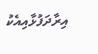އިރާދަފުޅާއިއެކު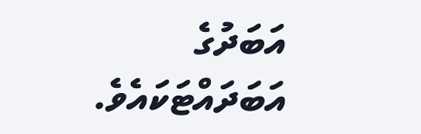އަބަދުގެ އަބަދައްޓަކައެވެ.